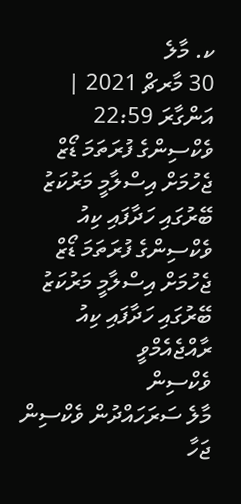ކ. މާލެ
30 މާރޗް 2021 | އަންގާރަ 22:59
ވެކްސިންގެ ފުރަތަމަ ޑޯޒް ޖެހުމަށް އިސްލާމީ މަރުކަޒު ބޭރުގައި ހަދާފައި ކިއު
ވެކްސިންގެ ފުރަތަމަ ޑޯޒް ޖެހުމަށް އިސްލާމީ މަރުކަޒު ބޭރުގައި ހަދާފައި ކިއު
ރާއްޖެއެމްވީ
ވެކްސިން
މާލެ ސަރަހައްދުން ވެކްސިން ޖަހާ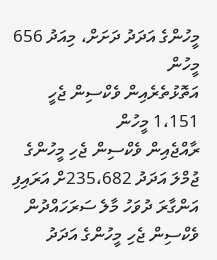މީހުންގެ އަދަދު ދަށަށް، މިއަދު 656 މީހުން
އަތޮޅުތެރެއިން ވެކްސިން ޖެހީ 1،151 މީހުން
ރާއްޖެއިން ވެކްސިން ޖެހި މީހުންގެ ޖުމްލަ އަދަދު 235،682ށް އަރައިފި
އަންގާރަ ދުވަހު މާލެ ސަރަހައްދުން ވެކްސިން ޖެހި މީހުންގެ އަދަދު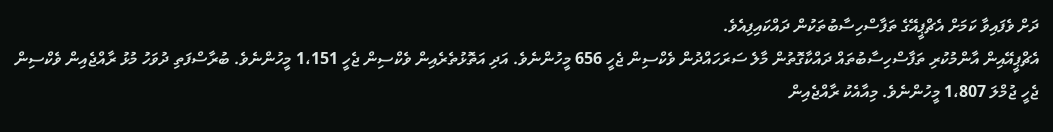ދަށް ވެފައިވާ ކަމަށް އެޗްޕީއޭގެ ތަފާސްހިސާބުތަކުން ދައްކައިފިއެވެ.
އެޗްޕީއޭއިން އާންމުކުރި ތަފާސްހިސާބުތައް ދައްކާގޮތުން މާލެ ސަރަހައްދުން ވެކްސިން ޖެހީ 656 މީހުންނެވެ. އަދި އަތޮޅުތެރެއިން ވެކްސިން ޖެހީ 1،151 މީހުންނެވެ. ބުރާސްފަތި ދުވަހު މުޅު ރާއްޖެއިން ވެކްސިން ޖެހީ ޖުމްލަ 1،807 މީހުންނެވެ. މިއާއެކު ރާއްޖެއިން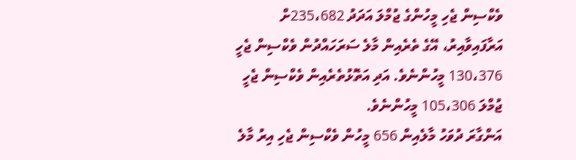ވެކްސިން ޖެހި މީހުންގެ ޖުމްލަ އަދަދު 235،682ށް އަރާފައިވާއިރު، އޭގެ ތެރެއިން މާލެ ސަރަހައްދުން ވެކްސިން ޖެހީ 130،376 މީހުންނެވެ. އަދި އަތޮޅުތެރެއިން ވެކްސިން ޖެހީ ޖުމްލަ 105،306 މީހުންނެވެ.
އަންގާރަ ދުވަހު މާލެއިން 656 މީހުން ވެކްސިން ޖެހި އިރު މާލެ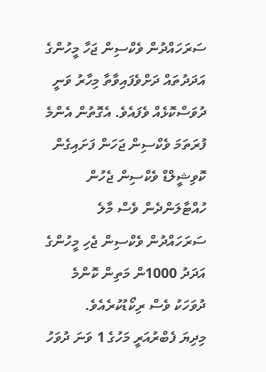ސަރަހައްދުން ވެކްސިން ޖަހާ މީހުންގެ އަދަދުތައް ދަށްވެފައިވާތާ މިހާރު ވަނީ ދުވަސްކޮޅެއް ވެފައެވެ. އެގޮތުން އެންމެ ފުރަތަމަ ވެކްސިން ޖަހަން ފަށައިގެން ކޮވިޝީލްޑް ވެކްސިން ޖެހުން ހުއްޓާލަންދެން ވެސް މާލެ ސަރަހައްދުން ވެކްސިން ޖެހި މީހުންގެ އަދަދު 1000ން މަތިން ކޮންމެ ދުވަހަކު ވެސް ރިކޯޑުކުރެއެވެ.
މިދިޔަ ފެބްރުއަރީ މަހުގެ 1 ވަނަ ދުވަހު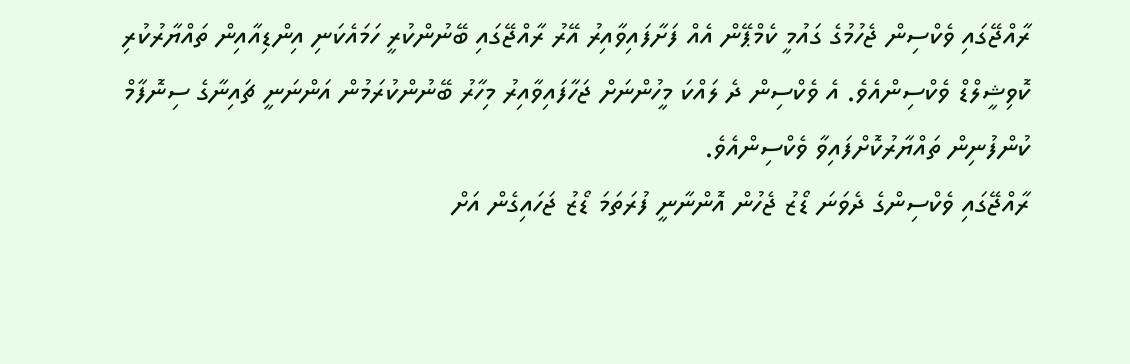ރާއްޖޭގައި ވެކްސިން ޖެހުމުގެ ގައުމީ ކެމްޕޭން އެއް ފަށާފައިވާއިރު އޭރު ރާއްޖޭގައި ބޭނުންކުރީ ހަމައެކަނި އިންޑިއާއިން ތައްޔާރުކުރި ކޮވިޝީލްޑް ވެކްސިންއެވެ. އެ ވެކްސިން ދެ ލައްކަ މީހުންނަށް ޖަހާފައިވާއިރު މިހާރު ބޭނުންކުރަމުން އަންނަނީ ޗައިނާގެ ސިނޮފާމް ކުންފުނިން ތައްޔާރުކޮށްފައިވާ ވެކްސިންއެވެ.
ރާއްޖޭގައި ވެކްސިންގެ ދެވަނަ ޑޯޒު ޖެހުން އޮންނާނީ ފުރަތަމަ ޑޯޒު ޖަހައިގެން އަށް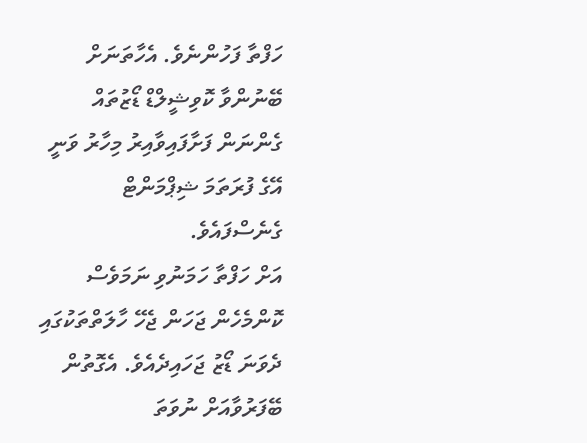ހަފްތާ ފަހުންނެވެ. އެހާތަނަށް ބޭނުންވާ ކޮވިޝީލްޑް ޑޯޒުތައް ގެންނަން ފަށާފައިވާއިރު މިހާރު ވަނީ އޭގެ ފުރަތަމަ ޝިޕްމަންޓް ގެނެސްފައެވެ.
އަށް ހަފްތާ ހަމަނުވި ނަމަވެސް ކޮންމެހެން ޖަހަން ޖެހޭ ހާލަތްތަކުގައި ދެވަނަ ޑޯޒު ޖަހައިދެއެވެ. އެގޮތުން ބޭފަރުވާއަށް ނުވަތަ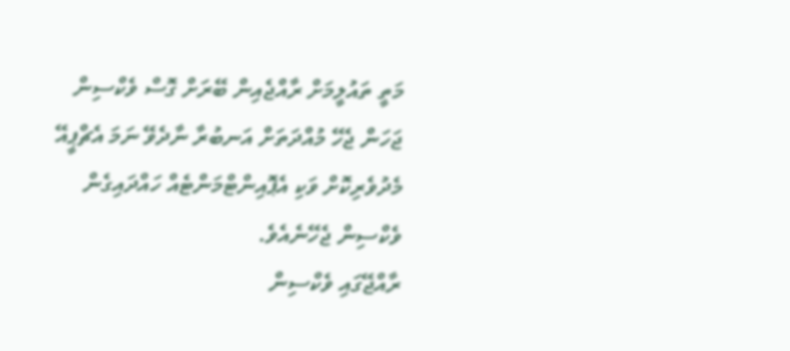މަތީ ތައުލީމަށް ރާއްޖެއިން ބޭރަށް ގޮސް ވެކްސިން ޖަހަން ޖެހޭ މުއްދަތަށް އަނބުރާ ނާދެވޭ ނަމަ އެޗްޕީއޭ މެދުވެރިކޮށް ވަކި އެޕޮއިންޓްމަންޓެއް ހައްދައިގެން ވެކްސިން ޖެހޭނެއެވެ.
ރާއްޖޭގައި ވެކްސިން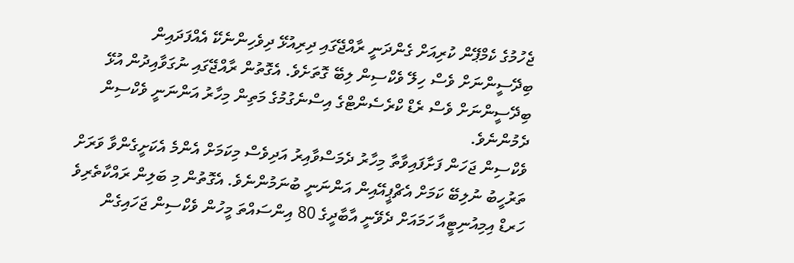ޖެހުމުގެ ކެމްޕޭން ކުރިއަށް ގެންދަނީ ރާއްޖޭގައި ދިރިއުޅޭ ދިވެހިންނެކޭ އެއްފަދައިން ބިދޭސީންނަށް ވެސް ހިލޭ ވެކްސިން ލިބޭ ގޮތަށެވެ. އެގޮތުން ރާއްޖޭގައި ނުގަވާއިދުން އުޅޭ ބިދޭސީންނަށް ވެސް ރެޑް ކްރެސެންޓްގެ އިސްނެގުމުގެ މަތިން މިހާރު އަންނަނީ ވެކްސިން ދެމުންނެވެ.
ވެކްސިން ޖަހަން ފަށާފައިވާތާ މިހާރު ދެމަސްވާއިރު އަދިވެސް މިކަމަށް އެންމެ އެކަށީގެންވާ ވަރަށް ތަރުހީބު ނުލިބޭ ކަމަށް އެޗްޕީއޭއިން އަންނަނީ ބުނަމުންނެވެ. އެގޮތުން މި ބަލިން ރައްކާތެރިވެ ހަރޑް އިމިއުނިޓީއާ ހަމައަށް ދެވޭނީ އާބާދީގެ 80 އިންސައްތަ މީހުން ވެކްސިން ޖަހައިގެން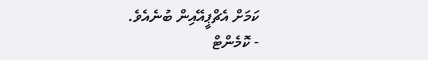ކަމަށް އެޗްޕީއޭއިން ބުނެއެވެ.
- ކޮމެންޓް